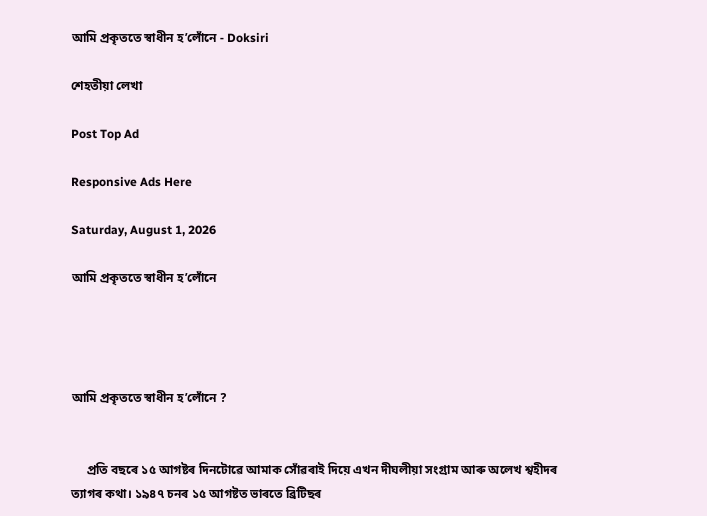আমি প্ৰকৃততে স্বাধীন হ’লোঁনে - Doksiri

শেহতীয়া লেখা

Post Top Ad

Responsive Ads Here

Saturday, August 1, 2026

আমি প্ৰকৃততে স্বাধীন হ’লোঁনে




আমি প্ৰকৃততে স্বাধীন হ’লোঁনে ?


     প্ৰতি বছৰে ১৫ আগষ্টৰ দিনটোৱে আমাক সোঁৱৰাই দিয়ে এখন দীঘলীয়া সংগ্ৰাম আৰু অলেখ শ্বহীদৰ ত্যাগৰ কথা। ১৯৪৭ চনৰ ১৫ আগষ্টত ভাৰতে ব্ৰিটিছৰ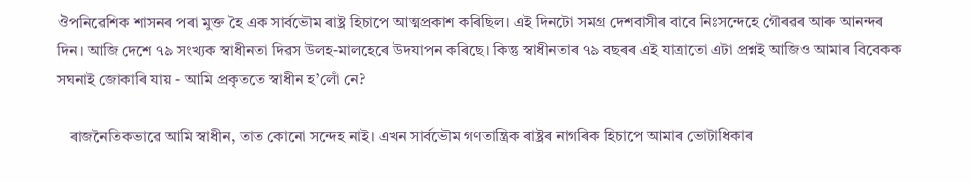ঔপনিৱেশিক শাসনৰ পৰা মুক্ত হৈ এক সাৰ্বভৌম ৰাষ্ট্ৰ হিচাপে আত্মপ্ৰকাশ কৰিছিল। এই দিনটো সমগ্ৰ দেশবাসীৰ বাবে নিঃসন্দেহে গৌৰৱৰ আৰু আনন্দৰ দিন। আজি দেশে ৭৯ সংখ্যক স্বাধীনতা দিৱস উলহ-মালহেৰে উদযাপন কৰিছে। কিন্তু স্বাধীনতাৰ ৭৯ বছৰৰ এই যাত্ৰাতো এটা প্ৰশ্নই আজিও আমাৰ বিবেকক সঘনাই জোকাৰি যায় - আমি প্ৰকৃততে স্বাধীন হ’লোঁ নে?

   ৰাজনৈতিকভাৱে আমি স্বাধীন, তাত কোনো সন্দেহ নাই। এখন সাৰ্বভৌম গণতান্ত্ৰিক ৰাষ্ট্ৰৰ নাগৰিক হিচাপে আমাৰ ভোটাধিকাৰ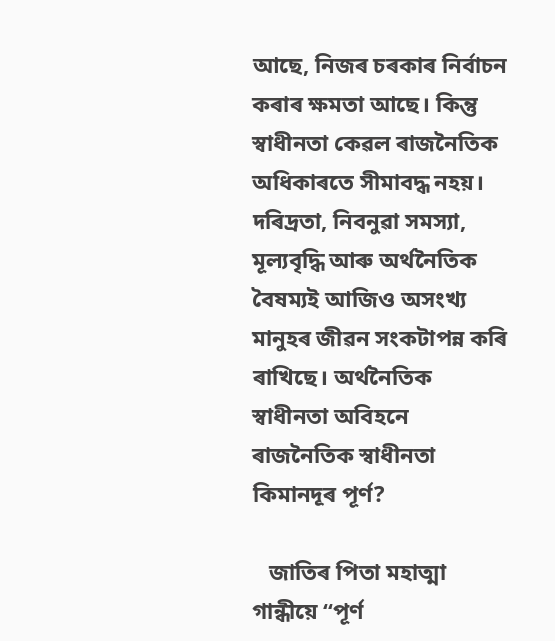আছে, নিজৰ চৰকাৰ নিৰ্বাচন কৰাৰ ক্ষমতা আছে। কিন্তু স্বাধীনতা কেৱল ৰাজনৈতিক অধিকাৰতে সীমাবদ্ধ নহয়। দৰিদ্ৰতা, নিবনুৱা সমস্যা, মূল্যবৃদ্ধি আৰু অৰ্থনৈতিক বৈষম্যই আজিও অসংখ্য মানুহৰ জীৱন সংকটাপন্ন কৰি ৰাখিছে। অৰ্থনৈতিক স্বাধীনতা অবিহনে ৰাজনৈতিক স্বাধীনতা কিমানদূৰ পূৰ্ণ?

   জাতিৰ পিতা মহাত্মা গান্ধীয়ে “পূৰ্ণ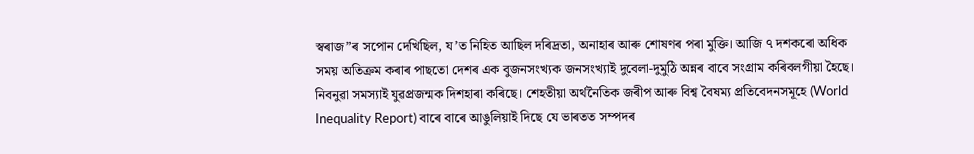স্বৰাজ”ৰ সপোন দেখিছিল, য’ত নিহিত আছিল দৰিদ্ৰতা, অনাহাৰ আৰু শোষণৰ পৰা মুক্তি। আজি ৭ দশকৰো অধিক সময় অতিক্ৰম কৰাৰ পাছতো দেশৰ এক বুজনসংখ্যক জনসংখ্যাই দুবেলা-দুমুঠি অন্নৰ বাবে সংগ্ৰাম কৰিবলগীয়া হৈছে। নিবনুৱা সমস্যাই যুৱপ্ৰজন্মক দিশহাৰা কৰিছে। শেহতীয়া অৰ্থনৈতিক জৰীপ আৰু বিশ্ব বৈষম্য প্ৰতিবেদনসমূহে (World Inequality Report) বাৰে বাৰে আঙুলিয়াই দিছে যে ভাৰতত সম্পদৰ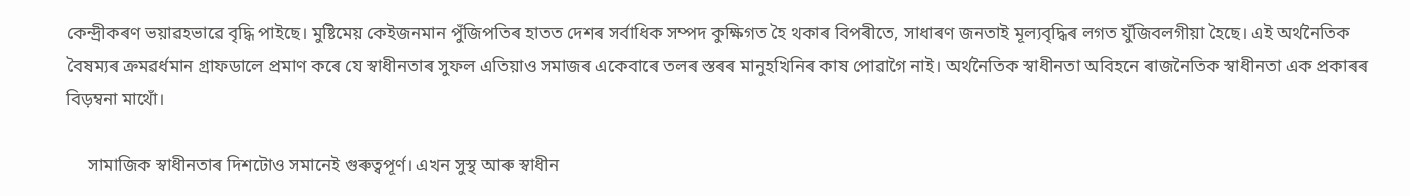কেন্দ্ৰীকৰণ ভয়াৱহভাৱে বৃদ্ধি পাইছে। মুষ্টিমেয় কেইজনমান পুঁজিপতিৰ হাতত দেশৰ সৰ্বাধিক সম্পদ কুক্ষিগত হৈ থকাৰ বিপৰীতে, সাধাৰণ জনতাই মূল্যবৃদ্ধিৰ লগত যুঁজিবলগীয়া হৈছে। এই অৰ্থনৈতিক বৈষম্যৰ ক্ৰমৱৰ্ধমান গ্ৰাফডালে প্ৰমাণ কৰে যে স্বাধীনতাৰ সুফল এতিয়াও সমাজৰ একেবাৰে তলৰ স্তৰৰ মানুহখিনিৰ কাষ পোৱাগৈ নাই। অৰ্থনৈতিক স্বাধীনতা অবিহনে ৰাজনৈতিক স্বাধীনতা এক প্ৰকাৰৰ বিড়ম্বনা মাথোঁ।

     সামাজিক স্বাধীনতাৰ দিশটোও সমানেই গুৰুত্বপূৰ্ণ। এখন সুস্থ আৰু স্বাধীন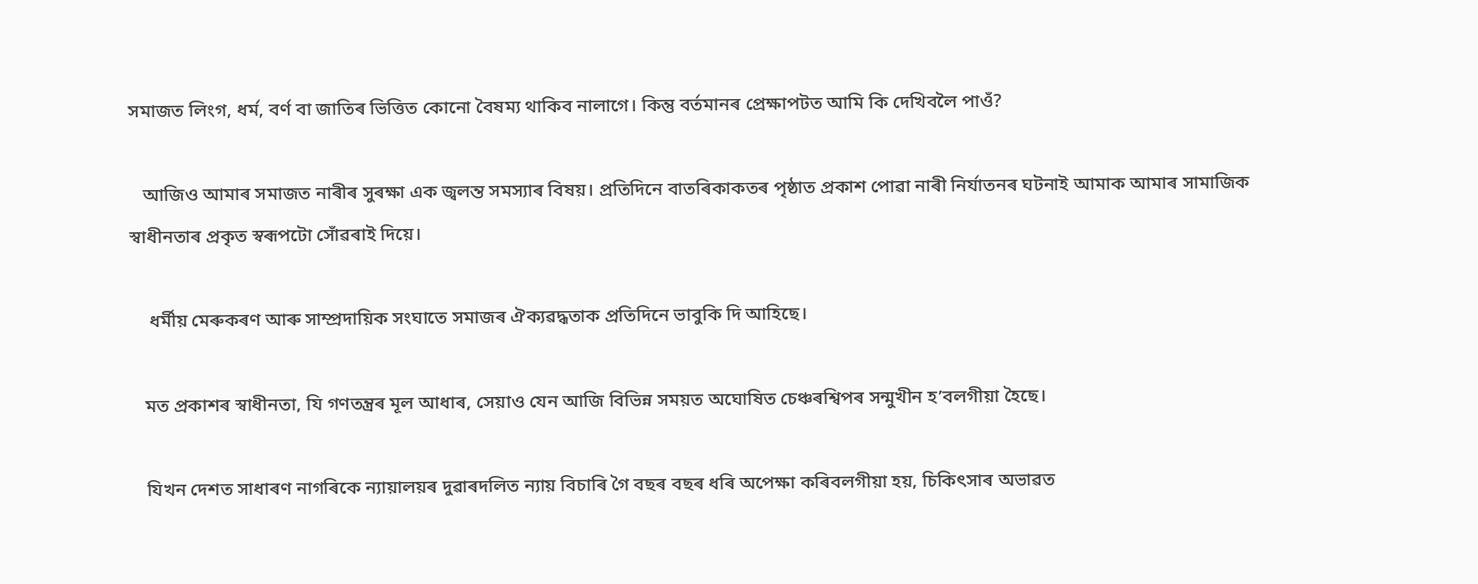সমাজত লিংগ, ধৰ্ম, বৰ্ণ বা জাতিৰ ভিত্তিত কোনো বৈষম্য থাকিব নালাগে। কিন্তু বৰ্তমানৰ প্ৰেক্ষাপটত আমি কি দেখিবলৈ পাওঁ?

   আজিও আমাৰ সমাজত নাৰীৰ সুৰক্ষা এক জ্বলন্ত সমস্যাৰ বিষয়। প্ৰতিদিনে বাতৰিকাকতৰ পৃষ্ঠাত প্ৰকাশ পোৱা নাৰী নিৰ্যাতনৰ ঘটনাই আমাক আমাৰ সামাজিক স্বাধীনতাৰ প্ৰকৃত স্বৰূপটো সোঁৱৰাই দিয়ে।

    ধৰ্মীয় মেৰুকৰণ আৰু সাম্প্ৰদায়িক সংঘাতে সমাজৰ ঐক্যৱদ্ধতাক প্ৰতিদিনে ভাবুকি দি আহিছে।

   মত প্ৰকাশৰ স্বাধীনতা, যি গণতন্ত্ৰৰ মূল আধাৰ, সেয়াও যেন আজি বিভিন্ন সময়ত অঘোষিত চেঞ্চৰশ্বিপৰ সন্মুখীন হ’বলগীয়া হৈছে।

   যিখন দেশত সাধাৰণ নাগৰিকে ন্যায়ালয়ৰ দুৱাৰদলিত ন্যায় বিচাৰি গৈ বছৰ বছৰ ধৰি অপেক্ষা কৰিবলগীয়া হয়, চিকিৎসাৰ অভাৱত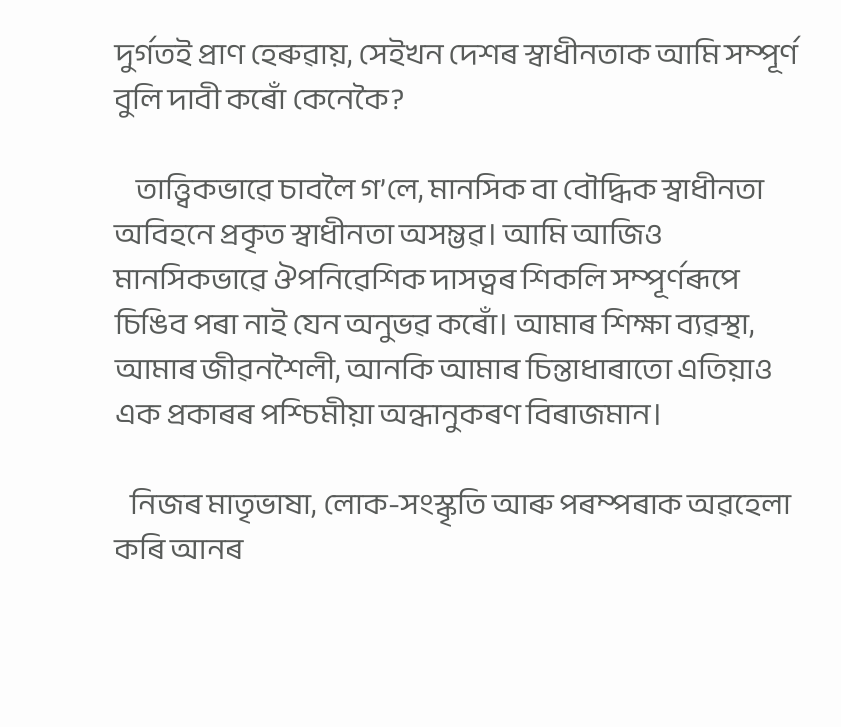দুৰ্গতই প্ৰাণ হেৰুৱায়, সেইখন দেশৰ স্বাধীনতাক আমি সম্পূৰ্ণ বুলি দাবী কৰোঁ কেনেকৈ?

    তাত্ত্বিকভাৱে চাবলৈ গ’লে, মানসিক বা বৌদ্ধিক স্বাধীনতা অবিহনে প্ৰকৃত স্বাধীনতা অসম্ভৱ। আমি আজিও মানসিকভাৱে ঔপনিৱেশিক দাসত্বৰ শিকলি সম্পূৰ্ণৰূপে চিঙিব পৰা নাই যেন অনুভৱ কৰোঁ। আমাৰ শিক্ষা ব্যৱস্থা, আমাৰ জীৱনশৈলী, আনকি আমাৰ চিন্তাধাৰাতো এতিয়াও এক প্ৰকাৰৰ পশ্চিমীয়া অন্ধানুকৰণ বিৰাজমান।

   নিজৰ মাতৃভাষা, লোক-সংস্কৃতি আৰু পৰম্পৰাক অৱহেলা কৰি আনৰ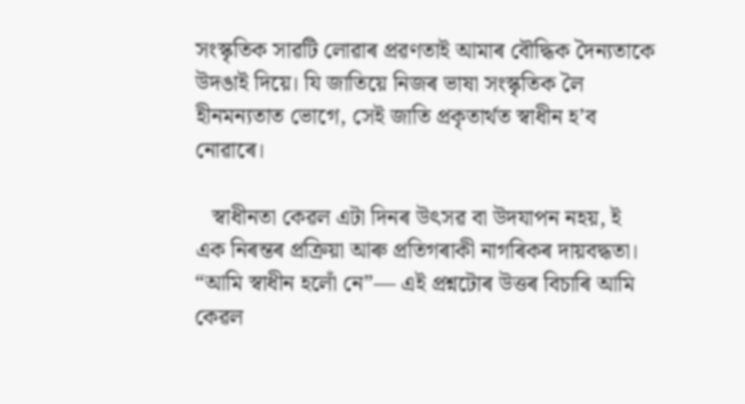সংস্কৃতিক সাৱটি লোৱাৰ প্ৰৱণতাই আমাৰ বৌদ্ধিক দৈন্যতাকে উদঙাই দিয়ে। যি জাতিয়ে নিজৰ ভাষা সংস্কৃতিক লৈ হীনমন্যতাত ভোগে, সেই জাতি প্ৰকৃতাৰ্থত স্বাধীন হ’ব নোৱাৰে।

   স্বাধীনতা কেৱল এটা দিনৰ উৎসৱ বা উদযাপন নহয়, ই এক নিৰন্তৰ প্ৰক্ৰিয়া আৰু প্ৰতিগৰাকী নাগৰিকৰ দায়বদ্ধতা। “আমি স্বাধীন হলোঁ নে”— এই প্ৰশ্নটোৰ উত্তৰ বিচাৰি আমি কেৱল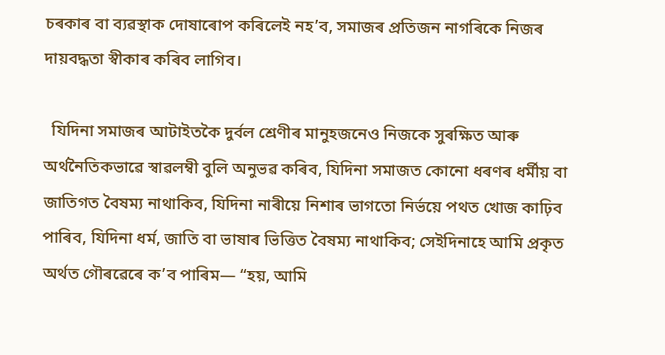চৰকাৰ বা ব্যৱস্থাক দোষাৰোপ কৰিলেই নহ’ব, সমাজৰ প্ৰতিজন নাগৰিকে নিজৰ দায়বদ্ধতা স্বীকাৰ কৰিব লাগিব।

  যিদিনা সমাজৰ আটাইতকৈ দুৰ্বল শ্ৰেণীৰ মানুহজনেও নিজকে সুৰক্ষিত আৰু অৰ্থনৈতিকভাৱে স্বাৱলম্বী বুলি অনুভৱ কৰিব, যিদিনা সমাজত কোনো ধৰণৰ ধৰ্মীয় বা জাতিগত বৈষম্য নাথাকিব, যিদিনা নাৰীয়ে নিশাৰ ভাগতো নিৰ্ভয়ে পথত খোজ কাঢ়িব পাৰিব, যিদিনা ধৰ্ম, জাতি বা ভাষাৰ ভিত্তিত বৈষম্য নাথাকিব; সেইদিনাহে আমি প্ৰকৃত অৰ্থত গৌৰৱেৰে ক’ব পাৰিম— “হয়, আমি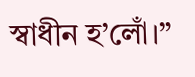স্বাধীন হ’লোঁ।”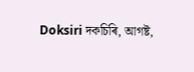Doksiri দকচিৰি, আগষ্ট,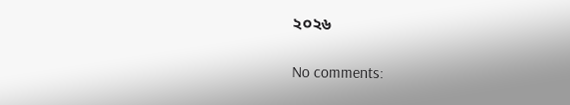২০২৬

No comments: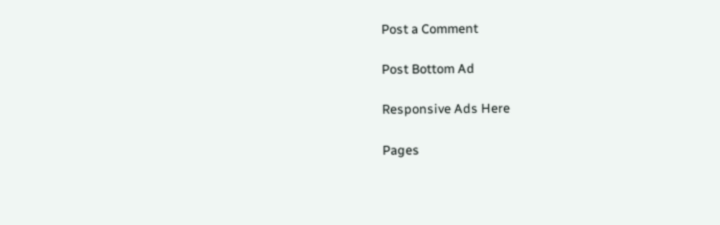Post a Comment

Post Bottom Ad

Responsive Ads Here

Pages